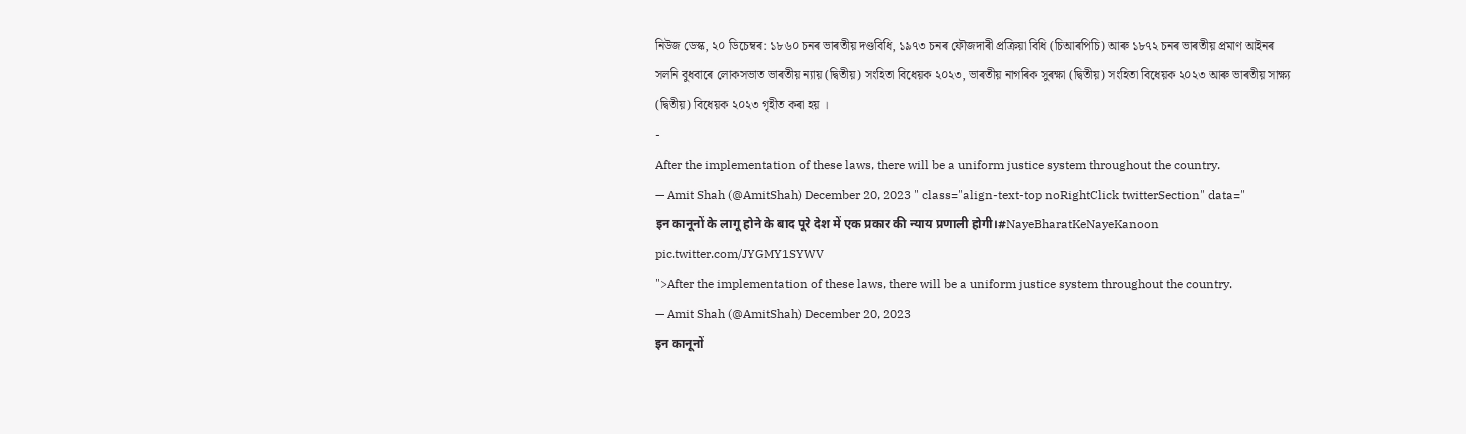নিউজ ডেস্ক, ২০ ডিচেম্বৰ: ১৮৬০ চনৰ ভাৰতীয় দণ্ডবিধি, ১৯৭৩ চনৰ ফৌজদাৰী প্ৰক্ৰিয়া বিধি (চিআৰপিচি) আৰু ১৮৭২ চনৰ ভাৰতীয় প্ৰমাণ আইনৰ সলনি বুধবাৰে লোকসভাত ভাৰতীয় ন্যায় (দ্বিতীয়) সংহিতা বিধেয়ক ২০২৩, ভাৰতীয় নাগৰিক সুৰক্ষা (দ্বিতীয়) সংহিতা বিধেয়ক ২০২৩ আৰু ভাৰতীয় সাক্ষ্য (দ্বিতীয়) বিধেয়ক ২০২৩ গৃহীত কৰা হয় ।
-
After the implementation of these laws, there will be a uniform justice system throughout the country.
— Amit Shah (@AmitShah) December 20, 2023 " class="align-text-top noRightClick twitterSection" data="
इन कानूनों के लागू होने के बाद पूरे देश में एक प्रकार की न्याय प्रणाली होगी।#NayeBharatKeNayeKanoon pic.twitter.com/JYGMY1SYWV
">After the implementation of these laws, there will be a uniform justice system throughout the country.
— Amit Shah (@AmitShah) December 20, 2023
इन कानूनों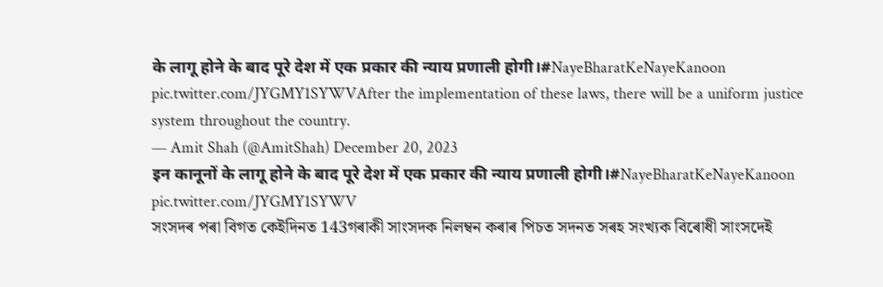के लागू होने के बाद पूरे देश में एक प्रकार की न्याय प्रणाली होगी।#NayeBharatKeNayeKanoon pic.twitter.com/JYGMY1SYWVAfter the implementation of these laws, there will be a uniform justice system throughout the country.
— Amit Shah (@AmitShah) December 20, 2023
इन कानूनों के लागू होने के बाद पूरे देश में एक प्रकार की न्याय प्रणाली होगी।#NayeBharatKeNayeKanoon pic.twitter.com/JYGMY1SYWV
সংসদৰ পৰা বিগত কেইদিনত 143গৰাকী সাংসদক নিলম্বন কৰাৰ পিচত সদনত সৰহ সংখ্যক বিৰোধী সাংসদেই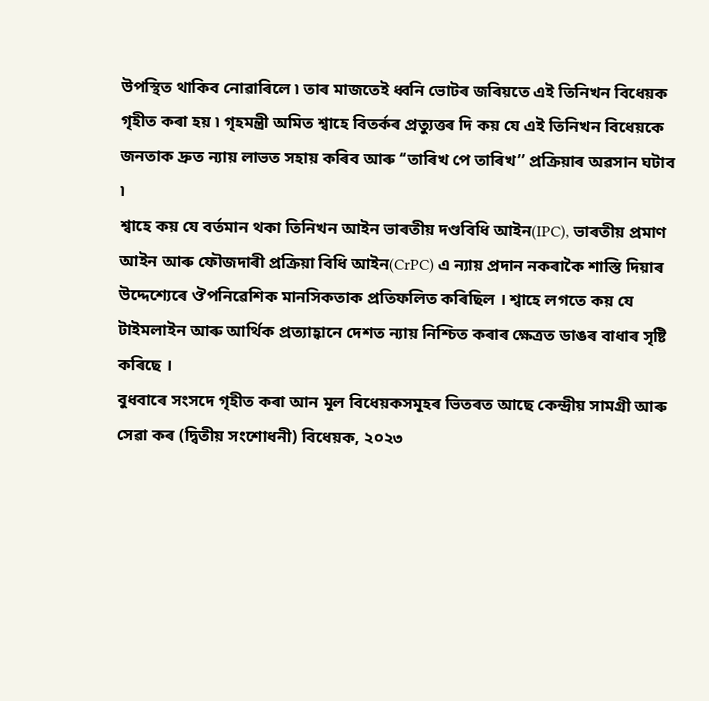উপস্থিত থাকিব নোৱাৰিলে ৷ তাৰ মাজতেই ধ্বনি ভোটৰ জৰিয়তে এই তিনিখন বিধেয়ক গৃহীত কৰা হয় ৷ গৃহমন্ত্ৰী অমিত শ্বাহে বিতৰ্কৰ প্ৰত্যুত্তৰ দি কয় যে এই তিনিখন বিধেয়কে জনতাক দ্ৰুত ন্যায় লাভত সহায় কৰিব আৰু ‘‘তাৰিখ পে তাৰিখ’’ প্ৰক্ৰিয়াৰ অৱসান ঘটাব ৷
শ্বাহে কয় যে বৰ্তমান থকা তিনিখন আইন ভাৰতীয় দণ্ডবিধি আইন(IPC), ভাৰতীয় প্ৰমাণ আইন আৰু ফৌজদাৰী প্ৰক্ৰিয়া বিধি আইন(CrPC) এ ন্যায় প্ৰদান নকৰাকৈ শাস্তি দিয়াৰ উদ্দেশ্যেৰে ঔপনিৱেশিক মানসিকতাক প্ৰতিফলিত কৰিছিল । শ্বাহে লগতে কয় যে টাইমলাইন আৰু আৰ্থিক প্ৰত্যাহ্বানে দেশত ন্যায় নিশ্চিত কৰাৰ ক্ষেত্ৰত ডাঙৰ বাধাৰ সৃষ্টি কৰিছে ।
বুধবাৰে সংসদে গৃহীত কৰা আন মূল বিধেয়কসমূহৰ ভিতৰত আছে কেন্দ্ৰীয় সামগ্ৰী আৰু সেৱা কৰ (দ্বিতীয় সংশোধনী) বিধেয়ক, ২০২৩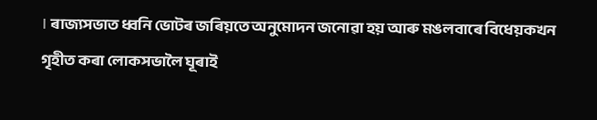। ৰাজ্যসভাত ধ্বনি ভোটৰ জৰিয়তে অনুমোদন জনোৱা হয় আৰু মঙলবাৰে বিধেয়কখন গৃহীত কৰা লোকসভালৈ ঘূৰাই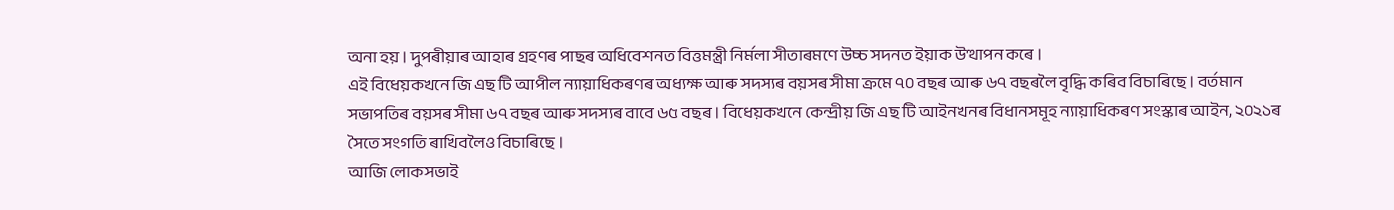অনা হয় । দুপৰীয়াৰ আহাৰ গ্ৰহণৰ পাছৰ অধিবেশনত বিত্তমন্ত্ৰী নিৰ্মলা সীতাৰমণে উচ্চ সদনত ইয়াক উত্থাপন কৰে ।
এই বিধেয়কখনে জি এছ টি আপীল ন্যায়াধিকৰণৰ অধ্যক্ষ আৰু সদস্যৰ বয়সৰ সীমা ক্ৰমে ৭০ বছৰ আৰু ৬৭ বছৰলৈ বৃদ্ধি কৰিব বিচাৰিছে । বৰ্তমান সভাপতিৰ বয়সৰ সীমা ৬৭ বছৰ আৰু সদস্যৰ বাবে ৬৫ বছৰ । বিধেয়কখনে কেন্দ্ৰীয় জি এছ টি আইনখনৰ বিধানসমূহ ন্যায়াধিকৰণ সংস্কাৰ আইন, ২০২১ৰ সৈতে সংগতি ৰাখিবলৈও বিচাৰিছে ।
আজি লোকসভাই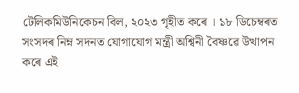টেলিকমিউনিকেচন বিল, ২০২৩ গৃহীত কৰে । ১৮ ডিচেম্বৰত সংসদৰ নিম্ন সদনত যোগাযোগ মন্ত্ৰী অশ্বিনী বৈষ্ণৱে উত্থাপন কৰে এই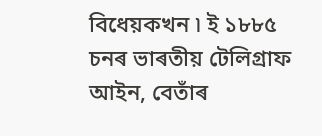বিধেয়কখন ৷ ই ১৮৮৫ চনৰ ভাৰতীয় টেলিগ্ৰাফ আইন, বেতাঁৰ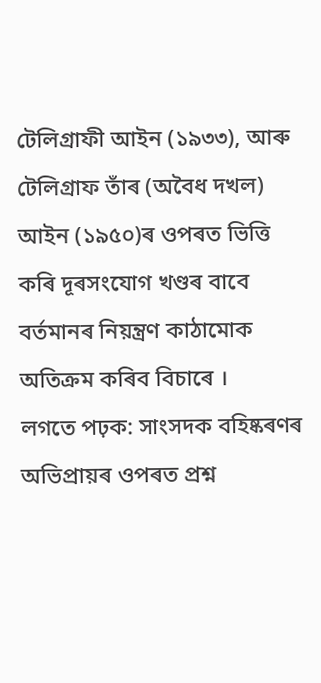টেলিগ্ৰাফী আইন (১৯৩৩), আৰু টেলিগ্ৰাফ তাঁৰ (অবৈধ দখল) আইন (১৯৫০)ৰ ওপৰত ভিত্তি কৰি দূৰসংযোগ খণ্ডৰ বাবে বৰ্তমানৰ নিয়ন্ত্ৰণ কাঠামোক অতিক্ৰম কৰিব বিচাৰে ।
লগতে পঢ়ক: সাংসদক বহিষ্কৰণৰ অভিপ্ৰায়ৰ ওপৰত প্ৰশ্ন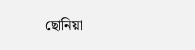ছোনিয়া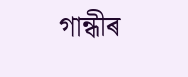গান্ধীৰ